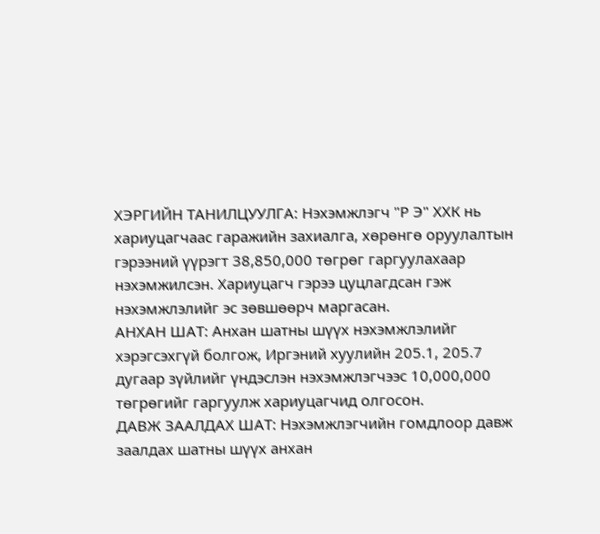ХЭРГИЙН ТАНИЛЦУУЛГА: Нэхэмжлэгч "Р Э" ХХК нь хариуцагчаас гаражийн захиалга, хөрөнгө оруулалтын гэрээний үүрэгт 38,850,000 төгрөг гаргуулахаар нэхэмжилсэн. Хариуцагч гэрээ цуцлагдсан гэж нэхэмжлэлийг эс зөвшөөрч маргасан.
АНХАН ШАТ: Анхан шатны шүүх нэхэмжлэлийг хэрэгсэхгүй болгож, Иргэний хуулийн 205.1, 205.7 дугаар зүйлийг үндэслэн нэхэмжлэгчээс 10,000,000 төгрөгийг гаргуулж хариуцагчид олгосон.
ДАВЖ ЗААЛДАХ ШАТ: Нэхэмжлэгчийн гомдлоор давж заалдах шатны шүүх анхан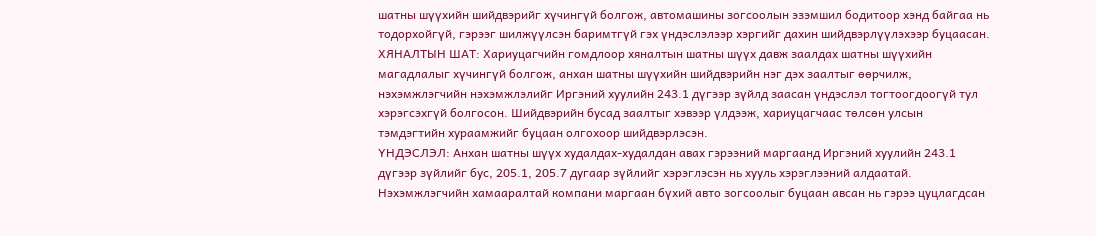шатны шүүхийн шийдвэрийг хүчингүй болгож, автомашины зогсоолын эзэмшил бодитоор хэнд байгаа нь тодорхойгүй, гэрээг шилжүүлсэн баримтгүй гэх үндэслэлээр хэргийг дахин шийдвэрлүүлэхээр буцаасан.
ХЯНАЛТЫН ШАТ: Хариуцагчийн гомдлоор хяналтын шатны шүүх давж заалдах шатны шүүхийн магадлалыг хүчингүй болгож, анхан шатны шүүхийн шийдвэрийн нэг дэх заалтыг өөрчилж, нэхэмжлэгчийн нэхэмжлэлийг Иргэний хуулийн 243.1 дүгээр зүйлд заасан үндэслэл тогтоогдоогүй тул хэрэгсэхгүй болгосон. Шийдвэрийн бусад заалтыг хэвээр үлдээж, хариуцагчаас төлсөн улсын тэмдэгтийн хураамжийг буцаан олгохоор шийдвэрлэсэн.
ҮНДЭСЛЭЛ: Анхан шатны шүүх худалдах-худалдан авах гэрээний маргаанд Иргэний хуулийн 243.1 дүгээр зүйлийг бус, 205.1, 205.7 дугаар зүйлийг хэрэглэсэн нь хууль хэрэглээний алдаатай. Нэхэмжлэгчийн хамааралтай компани маргаан бүхий авто зогсоолыг буцаан авсан нь гэрээ цуцлагдсан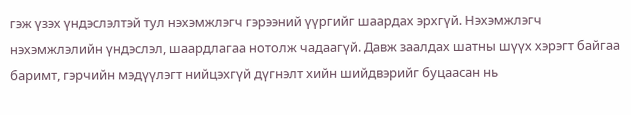гэж үзэх үндэслэлтэй тул нэхэмжлэгч гэрээний үүргийг шаардах эрхгүй. Нэхэмжлэгч нэхэмжлэлийн үндэслэл, шаардлагаа нотолж чадаагүй. Давж заалдах шатны шүүх хэрэгт байгаа баримт, гэрчийн мэдүүлэгт нийцэхгүй дүгнэлт хийн шийдвэрийг буцаасан нь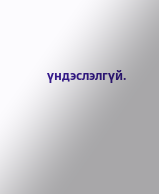үндэслэлгүй.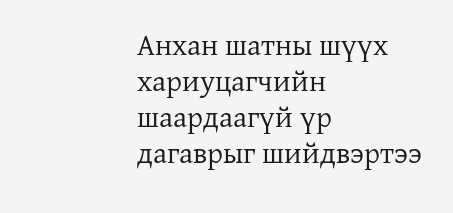Анхан шатны шүүх хариуцагчийн шаардаагүй үр дагаврыг шийдвэртээ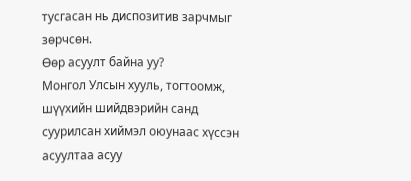тусгасан нь диспозитив зарчмыг зөрчсөн.
Өөр асуулт байна уу?
Монгол Улсын хууль, тогтоомж, шүүхийн шийдвэрийн санд суурилсан хиймэл оюунаас хүссэн асуултаа асуу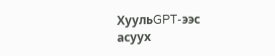ХуульGPT-ээс асуух